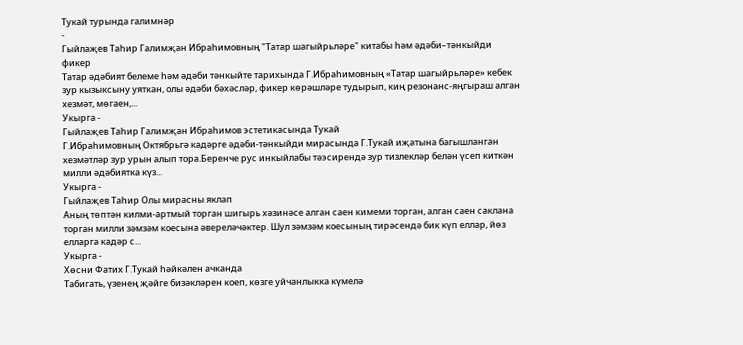Тукай турында галимнәр
-
Гыйлаҗев Таһир Галимҗан Ибраһимовның "Татар шагыйрьләре" китабы һәм әдәби–тәнкыйди фикер
Татар әдәбият белеме һәм әдәби тәнкыйте тарихында Г.Ибраһимовның «Татар шагыйрьләре» кебек зур кызыксыну уяткан, олы әдәби бәхәсләр, фикер көрәшләре тудырып, киң резонанс-яңгыраш алган хезмәт, мөгаен,...
Укырга -
Гыйлаҗев Таһир Галимҗан Ибраһимов эстетикасында Тукай
Г.Ибраһимовның Октябрьгә кадәрге әдәби-тәнкыйди мирасында Г.Тукай иҗатына багышланган хезмәтләр зур урын алып тора.Беренче рус инкыйлабы тәэсирендә зур тизлекләр белән үсеп киткән милли әдәбиятка күз...
Укырга -
Гыйлаҗев Таһир Олы мирасны яклап
Аның төптән килми-артмый торган шигырь хәзинәсе алган саен кимеми торган, алган саен саклана торган милли зәмзәм коесына әвереләчәктер. Шул зәмзәм коесының тирәсендә бик күп еллар, йөз елларга кадәр с...
Укырга -
Хөсни Фатих Г.Тукай һәйкәлен ачканда
Табигать, үзенең җәйге бизәкләрен коеп, көзге уйчанлыкка күмелә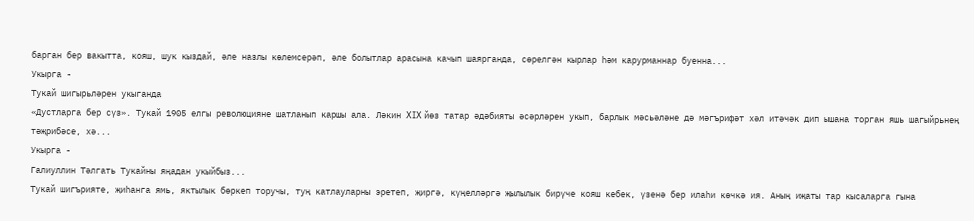барган бер вакытта, кояш, шук кыздай, әле назлы көлемсерәп, әле болытлар арасына качып шаярганда, сөрелгән кырлар һәм карурманнар буенна...
Укырга -
Тукай шигырьләрен укыганда
«Дустларга бер сүз». Тукай 1905 елгы революцияне шатланып каршы ала. Ләкин XIX йөз татар әдәбияты әсәрләрен укып, барлык мәсьәләне дә мәгърифәт хәл итәчәк дип ышана торган яшь шагыйрьнең тәҗрибәсе, хә...
Укырга -
Галиуллин Тәлгать Тукайны яңадан укыйбыз...
Тукай шигърияте, җиһанга ямь, яктылык бөркеп торучы, туң катлауларны эретеп, җиргә, күңелләргә җылылык бирүче кояш кебек, үзенә бер илаһи көчкә ия. Аның иҗаты тар кысаларга гына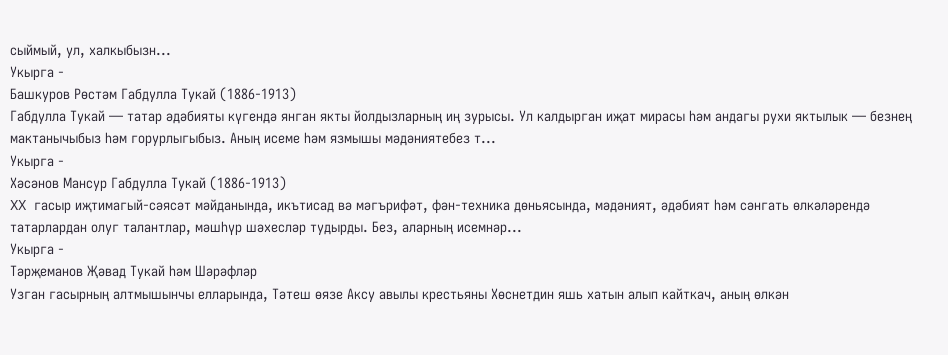сыймый, ул, халкыбызн...
Укырга -
Башкуров Рөстәм Габдулла Тукай (1886-1913)
Габдулла Тукай — татар әдәбияты күгендә янган якты йолдызларның иң зурысы. Ул калдырган иҗат мирасы һәм андагы рухи яктылык — безнең мактанычыбыз һәм горурлыгыбыз. Аның исеме һәм язмышы мәдәниятебез т...
Укырга -
Хәсәнов Мансур Габдулла Тукай (1886-1913)
XX гасыр иҗтимагый-сәясәт мәйданында, икътисад вә мәгърифәт, фән-техника дөньясында, мәдәният, әдәбият һәм сәнгать өлкәләрендә татарлардан олуг талантлар, мәшһүр шәхесләр тудырды. Без, аларның исемнәр...
Укырга -
Тәрҗеманов Җәвад Тукай һәм Шәрәфләр
Узган гасырның алтмышынчы елларында, Тәтеш өязе Аксу авылы крестьяны Хөснетдин яшь хатын алып кайткач, аның өлкән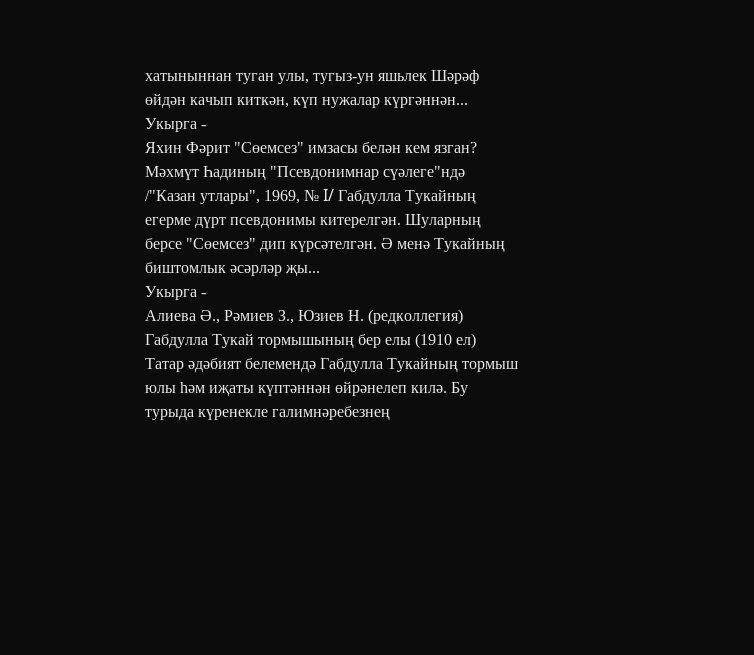хатыныннан туган улы, тугыз-ун яшьлек Шәрәф өйдән качып киткән, күп нужалар күргәннән...
Укырга -
Яхин Фәрит "Сөемсез" имзасы белән кем язган?
Мәхмүт Һадиның "Псевдонимнар сүәлеге"ндә /"Казан утлары", 1969, № I/ Габдулла Тукайның егерме дүрт псевдонимы китерелгән. Шуларның берсе "Сөемсез" дип күрсәтелгән. Ә менә Тукайның биштомлык әсәрләр җы...
Укырга -
Алиева Ә., Рәмиев З., Юзиев Н. (редколлегия) Габдулла Тукай тормышының бер елы (1910 ел)
Татар әдәбият белемендә Габдулла Тукайның тормыш юлы һәм иҗаты күптәннән өйрәнелеп килә. Бу турыда күренекле галимнәребезнең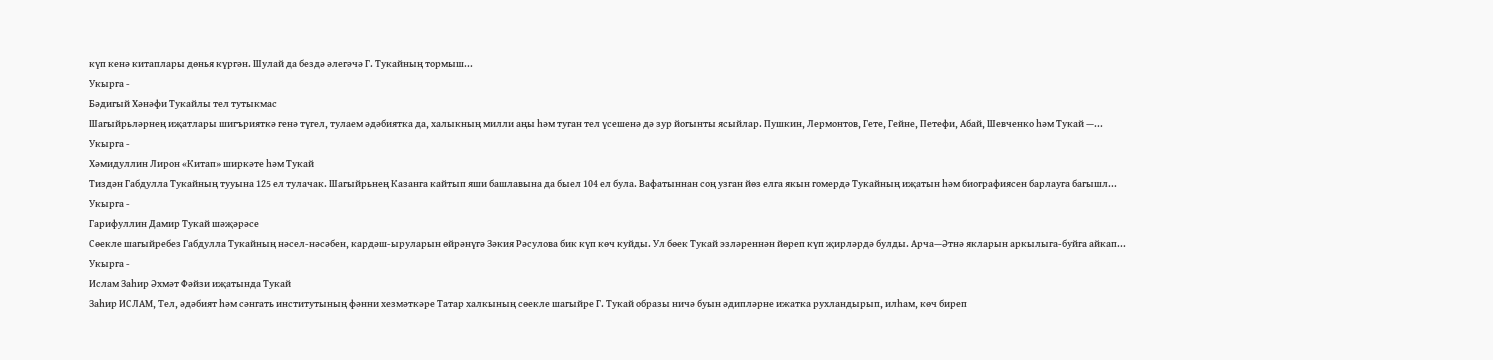күп кенә китаплары дөнья күргән. Шулай да бездә әлегәчә Г. Тукайның тормыш...
Укырга -
Бәдигый Хәнәфи Тукайлы тел тутыкмас
Шагыйрьләрнең иҗатлары шигърияткә генә түгел, тулаем әдәбиятка да, халыкның милли аңы һәм туган тел үсешенә дә зур йогынты ясыйлар. Пушкин, Лермонтов, Гете, Гейне, Петефи, Абай, Шевченко һәм Тукай —...
Укырга -
Хәмидуллин Лирон «Китап» ширкәте һәм Тукай
Тиздән Габдулла Тукайның тууына 125 ел тулачак. Шагыйрьнең Казанга кайтып яши башлавына да быел 104 ел була. Вафатыннан соң узган йөз елга якын гомердә Тукайның иҗатын һәм биографиясен барлауга багышл...
Укырга -
Гарифуллин Дамир Тукай шәҗәрәсе
Сөекле шагыйребез Габдулла Тукайның нәсел-нәсәбен, кардәш-ыруларын өйрәнүгә Зәкия Рәсулова бик күп көч куйды. Ул бөек Тукай эзләреннән йөреп күп җирләрдә булды. Арча—Әтнә якларын аркылыга-буйга айкап...
Укырга -
Ислам Заһир Әхмәт Фәйзи иҗатында Тукай
Заһир ИСЛАМ, Тел, әдәбият һәм сәнгать институтының фәнни хезмәткәре Татар халкының сөекле шагыйре Г. Тукай образы ничә буын әдипләрне ижатка рухландырып, илһам, көч биреп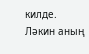килде. Ләкин аның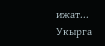ижат...
Укырга